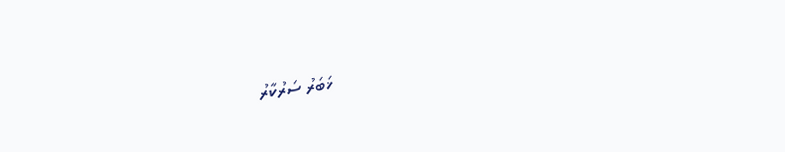ޚަބަރު ސަރުކާރު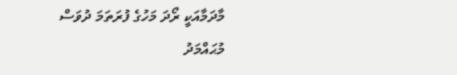މާދަމާއަކީ ރޯދަ މަހުގެ ފުރަތަމަ ދުވަސް
މުޙައްމަދު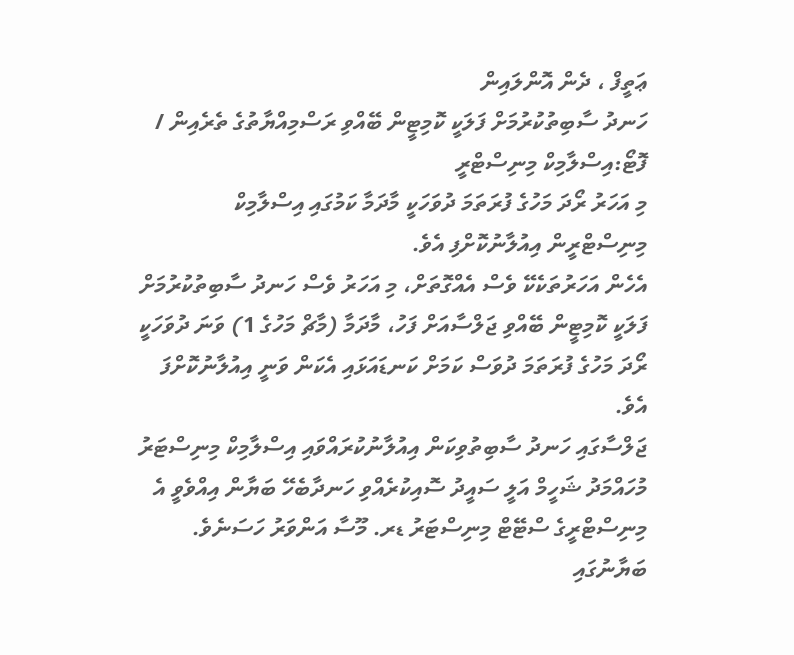ޢަތީފް ، ދެން އޮންލައިން
ހަނދު ސާބިތުކުރުމަށް ފަލަކީ ކޮމިޓީން ބޭއްވި ރަސްމިއްޔާތުގެ ތެރެއިން / ފޮޓޯ:އިސްލާމިކް މިނިސްޓްރީ
މި އަހަރު ރޯދަ މަހުގެ ފުރަތަމަ ދުވަހަކީ މާދަމާ ކަމުގައި އިސްލާމިކް މިނިސްޓްރީން އިއުލާނުކޮށްފި އެވެ.
އެހެން އަހަރުތަކެކޭ ވެސް އެއްގޮތަށް، މި އަހަރު ވެސް ހަނދު ސާބިތުކުރުމަށް ފަލަކީ ކޮމިޓީން ބޭއްވި ޖަލްސާއަށް ފަހު، މާދަމާ (މާޗް މަހުގެ 1) ވަނަ ދުވަހަކީ ރޯދަ މަހުގެ ފުރަތަމަ ދުވަސް ކަމަށް ކަނޑައަޅައި އެކަން ވަނީ އިއުލާނުކޮށްފަ އެވެ.
ޖަލްސާގައި ހަނދު ސާބިތުވިކަން އިއުލާނުކުރައްވައި އިސްލާމިކް މިނިސްޓަރު މުހައްމަދު ޝަހީމް އަލީ ސައީދު ސޮއިކުރެއްވި ހަނދާބެހޭ ބަޔާން އިއްވެވީ އެ މިނިސްޓްރީގެ ސްޓޭޓް މިނިސްޓަރު ޑރ. މޫސާ އަންވަރު ހަސަނެވެ.
ބަޔާނުގައި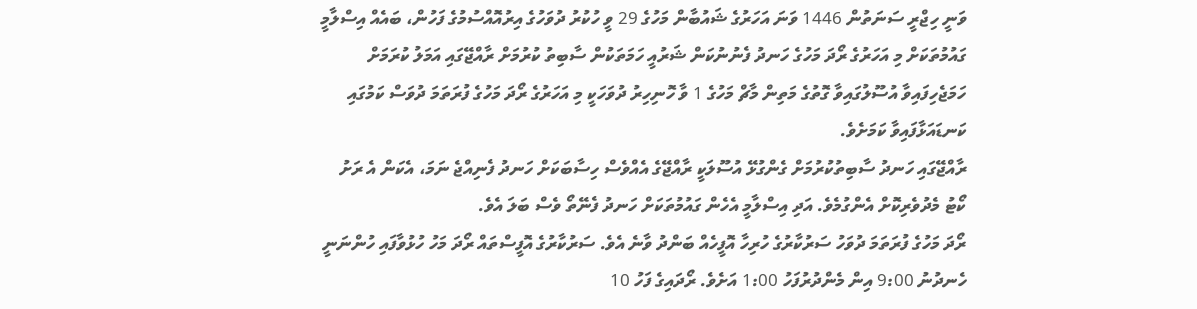ވަނީ ހިޖްރީ ސަނަތުން 1446 ވަނަ އަހަރުގެ ޝައުބާން މަހުގެ 29 ވީ ހުކުރު ދުވަހުގެ އިރުއޮއްސުމުގެ ފަހުން، ބައެއް އިސްލާމީ ގައުމުތަކަށް މި އަހަރުގެ ރޯދަ މަހުގެ ހަނދު ފެނުނުކަން ޝަރުއީ ހަމަތަކުން ސާބިތު ކުރުމަށް ރާއްޖޭގައި އަމަލު ކުރަމަށް ހަމަޖެހިފައިވާ އުސޫލުގައިވާ ގޮތުގެ މަތިން މާޗް މަހުގެ 1 ވާ ހޮނިހިރު ދުވަހަކީ މި އަހަރުގެ ރޯދަ މަހުގެ ފުރަތަމަ ދުވަސް ކަމުގައި ކަނޑައަޅާފައިވާ ކަމަށެވެ.
ރާއްޖޭގައި ހަނދު ސާބިތުކުރުމަށް ގެންގުޅޭ އުސޫލަކީ ރާއްޖޭގެ އެއްވެސް ހިސާބަކަށް ހަނދު ފެނިއްޖެ ނަމަ، އެކަން އެ ރަށު ކޯޓު މެދުވެރިކޮށް އެންގުމެވެ. އަދި އިސްލާމީ އެހެން ގައުމުތަކަށް ހަނދު ފެނޭތޯ ވެސް ބަލަ އެވެ.
ރޯދަ މަހުގެ ފުރަތަމަ ދުވަހު ސަރުކާރުގެ ހުރިހާ އޮފީހެއް ބަންދު ވާނެ އެވެ. ސަރުކާރުގެ އޮފީސްތައް ރޯދަ މަހު ހުޅުވާފައި ހުންނަނީ ހެނދުނު 9:00 އިން މެންދުރުފަހު 1:00 އަށެވެ. ރޯދައިގެ ފަހު 10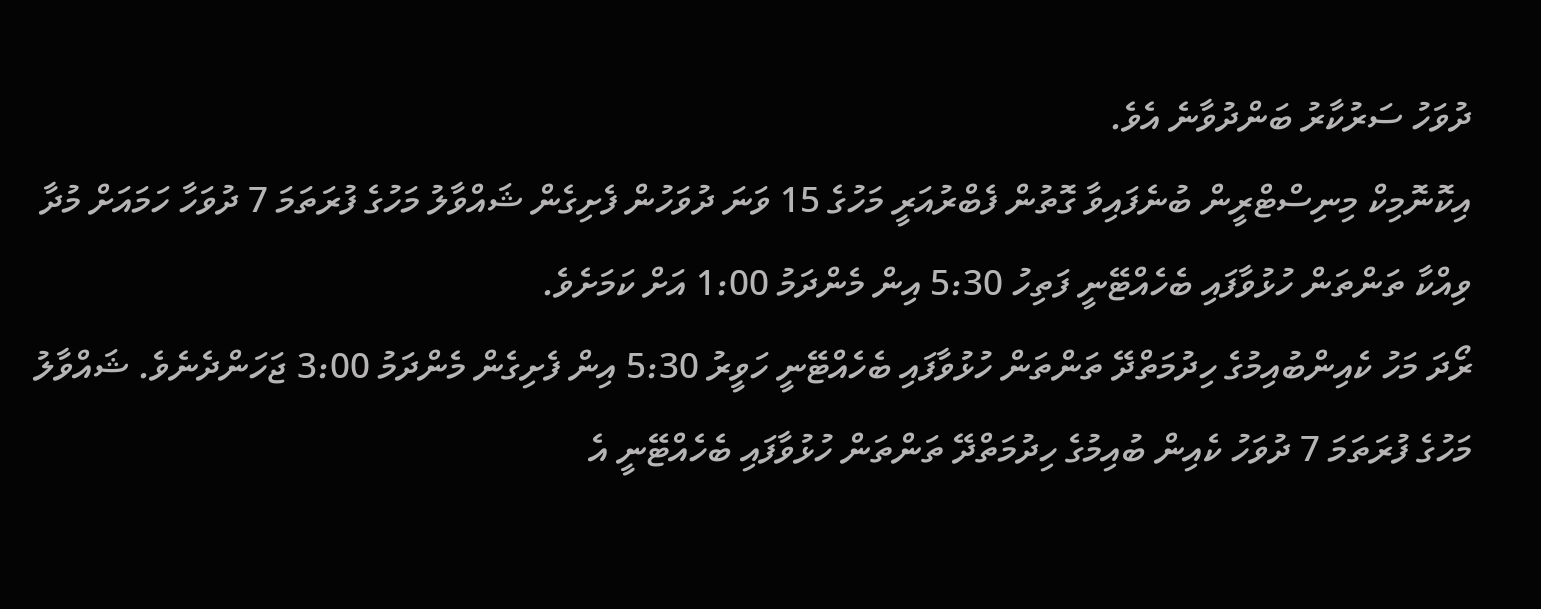ދުވަހު ސަރުކާރު ބަންދުވާނެ އެވެ.
އިކޮނޮމިކް މިނިސްޓްރީން ބުނެފައިވާ ގޮތުން ފެބްރުއަރީ މަހުގެ 15 ވަނަ ދުވަހުން ފެށިގެން ޝައްވާލު މަހުގެ ފުރަތަމަ 7 ދުވަހާ ހަމައަށް މުދާ ވިއްކާ ތަންތަން ހުޅުވާފައި ބެހެއްޓޭނީ ފަތިހު 5:30 އިން މެންދަމު 1:00 އަށް ކަމަށެވެ.
ރޯދަ މަހު ކެއިންބުއިމުގެ ހިދުމަތްދޭ ތަންތަން ހުޅުވާފައި ބެހެއްޓޭނީ ހަވީރު 5:30 އިން ފެށިގެން މެންދަމު 3:00 ޖަހަންދެނެވެ. ޝައްވާލު މަހުގެ ފުރަތަމަ 7 ދުވަހު ކެއިން ބުއިމުގެ ހިދުމަތްދޭ ތަންތަން ހުޅުވާފައި ބެހެއްޓޭނީ އެ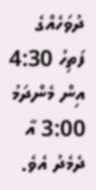ދުވަހެއްގެ ފަތިހު 4:30 އިން މެންދަމު 3:00 އާ ދެމެދު އެވެ.